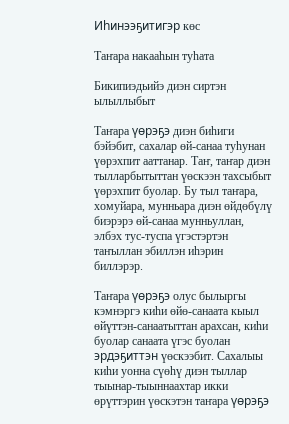Иһинээҕитигэр көс

Таҥара накааһын туһата

Бикипиэдьийэ диэн сиртэн ылыллыбыт

Таҥара үөрэҕэ диэн биһиги бэйэбит, сахалар өй-санаа туһунан үөрэхпит ааттанар. Таҥ, таҥар диэн тылларбытыттан үөскээн тахсыбыт үөрэхпит буолар. Бу тыл таҥара, хомуйара, мунньара диэн өйдөбүлү биэрэрэ өй-санаа мунньуллан, элбэх тус-туспа үгэстэртэн таҥыллан эбиллэн иһэрин биллэрэр.

Таҥара үөрэҕэ олус былыргы кэмнэргэ киһи өйө-санаата кыыл өйүттэн-санаатыттан арахсан, киһи буолар санаата үгэс буолан эрдэҕиттэн үөскээбит. Сахалыы киһи уонна сүөһү диэн тыллар тыынар-тыыннаахтар икки өрүттэрин үөскэтэн таҥара үөрэҕэ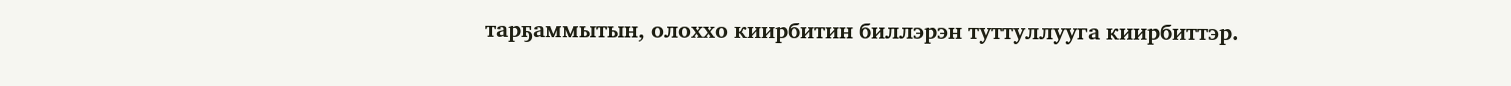тарҕаммытын, олоххо киирбитин биллэрэн туттуллууга киирбиттэр.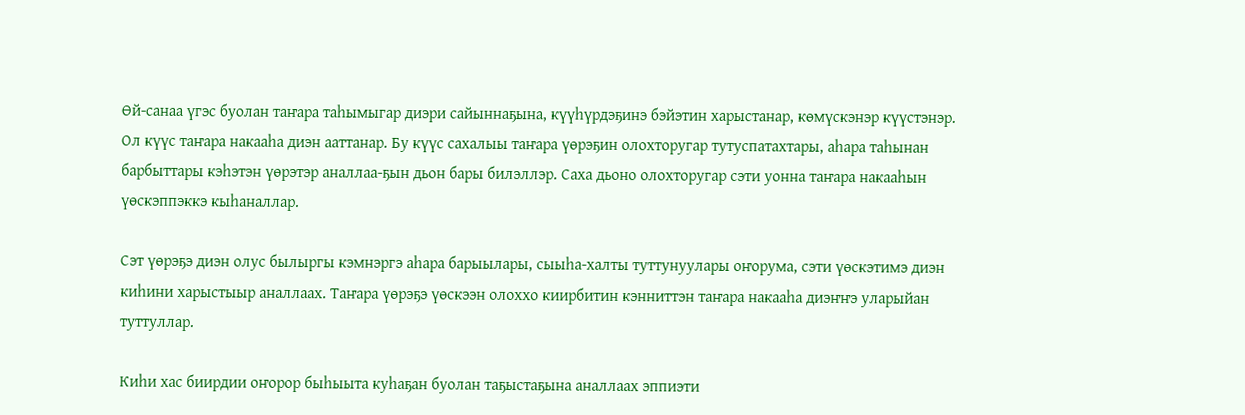Өй-санаа үгэс буолан таҥара таһымыгар диэри сайыннаҕына, күүһүрдэҕинэ бэйэтин харыстанар, көмүскэнэр күүстэнэр. Ол күүс таҥара накааһа диэн ааттанар. Бу күүс сахалыы таҥара үөрэҕин олохторугар тутуспатахтары, аһара таһынан барбыттары кэһэтэн үөрэтэр аналлаа-ҕын дьон бары билэллэр. Саха дьоно олохторугар сэти уонна таҥара накааһын үөскэппэккэ кыһаналлар.

Сэт үөрэҕэ диэн олус былыргы кэмнэргэ аһара барыылары, сыыһа-халты туттунуулары оҥорума, сэти үөскэтимэ диэн киһини харыстыыр аналлаах. Таҥара үөрэҕэ үөскээн олоххо киирбитин кэнниттэн таҥара накааһа диэҥҥэ уларыйан туттуллар.

Киһи хас биирдии оҥорор быһыыта куһаҕан буолан таҕыстаҕына аналлаах эппиэти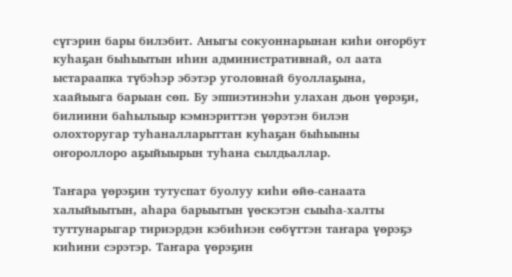сүгэрин бары билэбит. Аныгы сокуоннарынан киһи оҥорбут куһаҕан быһыытын иһин административнай, ол аата ыстараапка түбэһэр эбэтэр уголовнай буоллаҕына, хаайыыга барыан сөп. Бу эппиэтинэһи улахан дьон үөрэҕи, билиини баһылыыр кэмнэриттэн үөрэтэн билэн олохторугар туһаналларыттан куһаҕан быһыыны оҥороллоро аҕыйыырын туһана сылдьаллар.

Таҥара үөрэҕин тутуспат буолуу киһи өйө-санаата халыйыытын, аһара барыытын үөскэтэн сыыһа-халты туттунарыгар тириэрдэн кэбиһиэн сөбүттэн таҥара үөрэҕэ киһини сэрэтэр. Таҥара үөрэҕин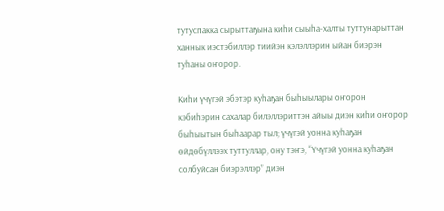тутуспакка сырыттаҕына киһи сыыһа-халты туттунарыттан ханнык иэстэбиллэр тиийэн кэлэллэрин ыйан биэрэн туһаны оҥорор.

Киһи үчүгэй эбэтэр куһаҕан быһыылары оҥорон кэбиһэрин сахалар билэллэриттэн айыы диэн киһи оҥорор быһыытын быһаарар тыл; үчүгэй уонна куһаҕан өйдөбүллээх туттуллар, ону тэҥэ, “Үчүгэй уонна куһаҕан солбуйсан биэрэллэр” диэн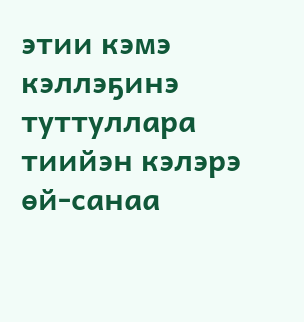этии кэмэ кэллэҕинэ туттуллара тиийэн кэлэрэ өй-санаа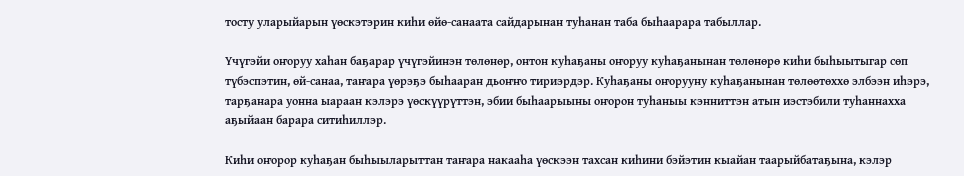тосту уларыйарын үөскэтэрин киһи өйө-санаата сайдарынан туһанан таба быһаарара табыллар.

Үчүгэйи оҥоруу хаһан баҕарар үчүгэйинэн төлөнөр, онтон куһаҕаны оҥоруу куһаҕанынан төлөнөрө киһи быһыытыгар сөп түбэспэтин, өй-санаа, таҥара үөрэҕэ быһааран дьоҥҥо тириэрдэр. Куһаҕаны оҥорууну куһаҕанынан төлөөтөххө элбээн иһэрэ, тарҕанара уонна ыараан кэлэрэ үөскүүрүттэн, эбии быһаарыыны оҥорон туһаныы кэнниттэн атын иэстэбили туһаннахха аҕыйаан барара ситиһиллэр.

Киһи оҥорор куһаҕан быһыыларыттан таҥара накааһа үөскээн тахсан киһини бэйэтин кыайан таарыйбатаҕына, кэлэр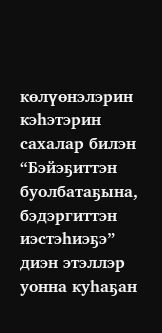көлүөнэлэрин кэһэтэрин сахалар билэн “Бэйэҕиттэн буолбатаҕына, бэдэргиттэн иэстэһиэҕэ” диэн этэллэр уонна куһаҕан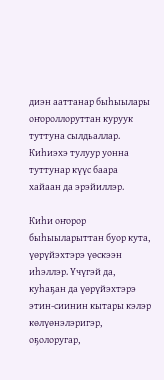диэн ааттанар быһыылары оҥороллоруттан куруук туттуна сылдьаллар. Киһиэхэ тулуур уонна туттунар күүс баара хайаан да эрэйиллэр.

Киһи оҥорор быһыыларыттан буор кута, үөрүйэхтэрэ үөскээн иһэллэр. Үчүгэй да, куһаҕан да үөрүйэхтэрэ этин-сиинин кытары кэлэр көлүөнэлэригэр, оҕолоругар,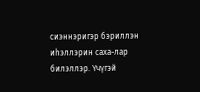сиэннэригэр бэриллэн иһэллэрин саха-лар билэллэр. Үчүгэй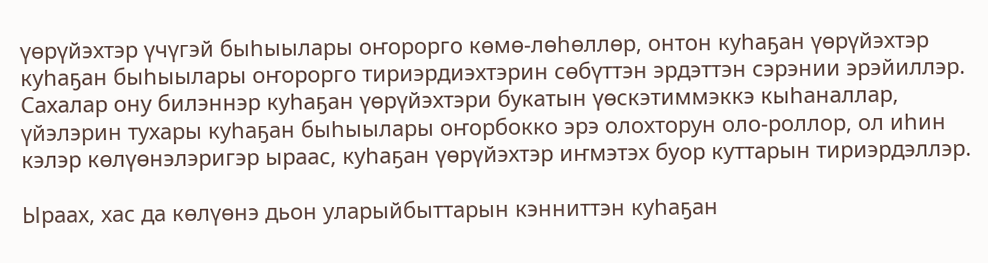үөрүйэхтэр үчүгэй быһыылары оҥорорго көмө-лөһөллөр, онтон куһаҕан үөрүйэхтэр куһаҕан быһыылары оҥорорго тириэрдиэхтэрин сөбүттэн эрдэттэн сэрэнии эрэйиллэр. Сахалар ону билэннэр куһаҕан үөрүйэхтэри букатын үөскэтиммэккэ кыһаналлар, үйэлэрин тухары куһаҕан быһыылары оҥорбокко эрэ олохторун оло-роллор, ол иһин кэлэр көлүөнэлэригэр ыраас, куһаҕан үөрүйэхтэр иҥмэтэх буор куттарын тириэрдэллэр.

Ыраах, хас да көлүөнэ дьон уларыйбыттарын кэнниттэн куһаҕан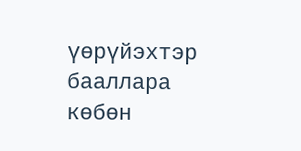үөрүйэхтэр бааллара көбөн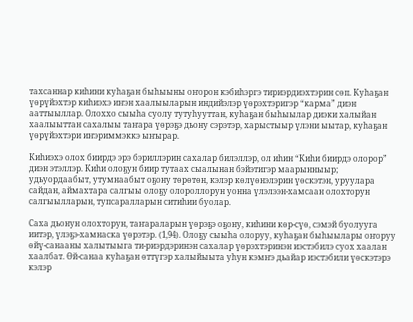тахсаннар киһини куһаҕан быһыыны оҥорон кэбиһэргэ тириэрдиэхтэрин сөп. Куһаҕан үөрүйэхтэр киһиэхэ иҥэн хаалыыларын индийэлэр үөрэхтэригэр “карма” диэн ааттыыллар. Олоххо сыыһа суолу тутуһууттан, куһаҕан быһыылар диэки халыйан хаалыыттан сахалыы таҥара үөрэҕэ дьону сэрэтэр, харыстыыр үлэни ыытар, куһаҕан үөрүйэхтэри иҥэриммэккэ ыҥырар.

Киһиэхэ олох биирдэ эрэ бэриллэрин сахалар билэллэр, ол иһин “Киһи биирдэ олорор” диэн этэллэр. Киһи олоҕун биир тутаах сыалынан бэйэтигэр маарынныыр; удьуордаабыт, утумнаабыт оҕону төрөтөн, кэлэр көлүөнэлэрин үөскэтэн, уруулара сайдан, аймахтара салгыы олоҕу олороллорун уонна үлэлээн-хамсаан олохторун салгыылларын, тупсаралларын ситиһии буолар.

Саха дьонун олохторун, таҥараларын үөрэҕэ оҕону, киһини көр-сүө, сэмэй буолууга иитэр, үлэҕэ-хамнаска үөрэтэр. (1,94). Олоҕу сыыһа олоруу, куһаҕан быһыылары оҥоруу өйү-санааны халытыыга ти-риэрдэринэн сахалар үөрэхтэринэн иэстэбилэ суох хаалан хаалбат. Өй-санаа куһаҕан өттүгэр халыйыыта уһун кэмҥэ дьайар иэстэбили үөскэтэрэ кэлэр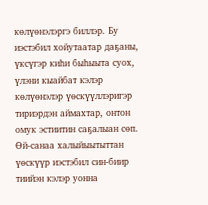көлүөнэлэргэ биллэр. Бу иэстэбил хойутаатар даҕаны, үксүгэр киһи быһыыта суох, үлэни кыайбат кэлэр көлүөнэлэр үөскүүллэригэр тириэрдэн аймахтар, онтон омук эстиитин саҕалыан сөп. Өй-санаа халыйыытыттан үөскүүр иэстэбил син-биир тиийэн кэлэр уонна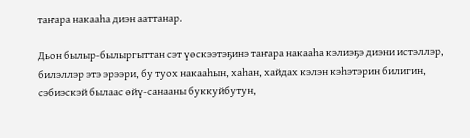таҥара накааһа диэн ааттанар.

Дьон былыр-былыргыттан сэт үөскээтэҕинэ таҥара накааһа кэлиэҕэ диэни истэллэр, билэллэр этэ эрээри, бу туох накааһын, хаһан, хайдах кэлэн кэһэтэрин билигин, сэбиэскэй былаас өйү-санааны буккуйбутун,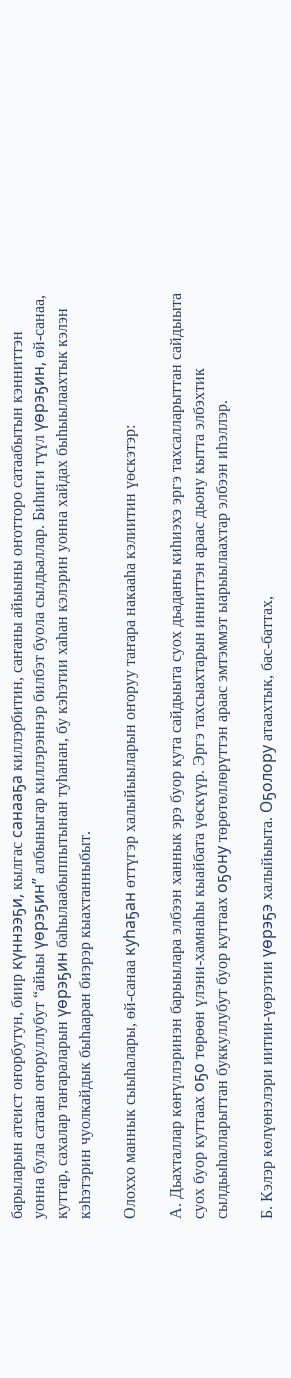барыларын атеист оҥорбутун, биир күннээҕи, кылгас санааҕа киллэрбитин, саҥаны айыыны оҥотторо сатаабытын кэнниттэн уонна була сатаан оҥоруллубут “айыы үөрэҕин” албыныгар киллэрэннэр билбэт буола сылдьаллар. Биһиги түүл үөрэҕин, өй-санаа, куттар, сахалар таҥараларын үөрэҕин баһылаабыппытынан туһанан, бу кэһэтии хаһан кэлэрин уонна хайдах быһыылаахтык кэлэн кэһэтэрин чуолкайдык быһааран биэрэр кыахтанныбыт.

Олоххо маннык сыыһалары, өй-санаа куһаҕан өттүгэр халыйыыларын оҥоруу таҥара накааһа кэлиитин үөскэтэр:

А. Дьахталлар көҥүллэринэн барыылара элбээн ханнык эрэ буор кута сайдыыта суох дьадаҥы киһиэхэ эргэ тахсалларыттан сайдыыта суох буор куттаах оҕо төрөөн үлэни-хамнаһы кыайбата үөскүүр. Эргэ тахсыахтарын инниттэн араас дьону кытта элбэхтик сылдьыһалларыттан буккуллубут буор куттаах оҕону төрөтөллөрүттэн араас эмтэммэт ыарыылаахтар элбээн иһэллэр.

Б. Кэлэр көлүөнэлэри иитии-үөрэтии үөрэҕэ халыйыыта. Оҕолору атаахтык, бас-баттах,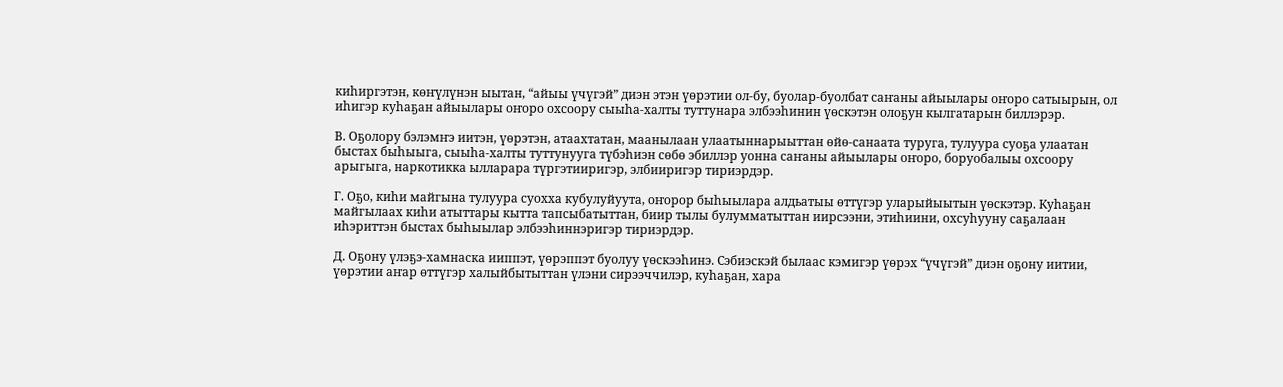киһиргэтэн, көҥүлүнэн ыытан, “айыы үчүгэй” диэн этэн үөрэтии ол-бу, буолар-буолбат саҥаны айыылары оҥоро сатыырын, ол иһигэр куһаҕан айыылары оҥоро охсоору сыыһа-халты туттунара элбээһинин үөскэтэн олоҕун кылгатарын биллэрэр.

В. Оҕолору бэлэмҥэ иитэн, үөрэтэн, атаахтатан, маанылаан улаатыннарыыттан өйө-санаата туруга, тулуура суоҕа улаатан быстах быһыыга, сыыһа-халты туттунууга түбэһиэн сөбө эбиллэр уонна саҥаны айыылары оҥоро, боруобалыы охсоору арыгыга, наркотикка ылларара түргэтииригэр, элбииригэр тириэрдэр.

Г. Оҕо, киһи майгына тулуура суохха кубулуйуута, оҥорор быһыылара алдьатыы өттүгэр уларыйыытын үөскэтэр. Куһаҕан майгылаах киһи атыттары кытта тапсыбатыттан, биир тылы булумматыттан иирсээни, этиһиини, охсуһууну саҕалаан иһэриттэн быстах быһыылар элбээһиннэригэр тириэрдэр.

Д. Оҕону үлэҕэ-хамнаска ииппэт, үөрэппэт буолуу үөскээһинэ. Сэбиэскэй былаас кэмигэр үөрэх “үчүгэй” диэн оҕону иитии, үөрэтии аҥар өттүгэр халыйбытыттан үлэни сирээччилэр, куһаҕан, хара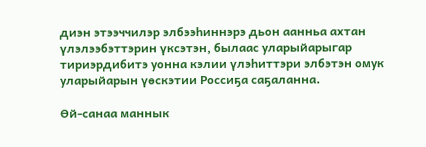диэн этээччилэр элбээһиннэрэ дьон аанньа ахтан үлэлээбэттэрин үксэтэн, былаас уларыйарыгар тириэрдибитэ уонна кэлии үлэһиттэри элбэтэн омук уларыйарын үөскэтии Россиҕа саҕаланна.

Өй-санаа маннык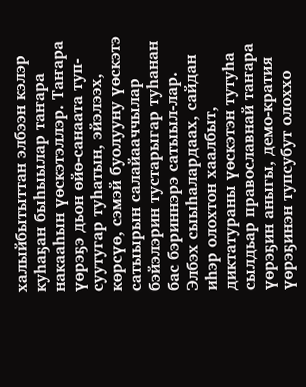халыйбытыттан элбээн кэлэр куһаҕан быһыылар таҥара накааһын үөскэтэллэр. Таҥара үөрэҕэ дьон өйө-санаата туп-суутугар туһатын, эйэлээх, көрсүө, сэмэй буолууну үөскэтэ сатыырын салайааччылар бэйэлэрин тустарыгар туһанан бас бэриннэрэ сатыыл-лар. Элбэх сыыһалардаах, сайдан иһэр олохтон хаалбыт, диктатураны үөскэтэн тутуһа сылдьар православнай таҥара үөрэҕин аныгы, демо-кратия үөрэҕинэн тупсубут олоххо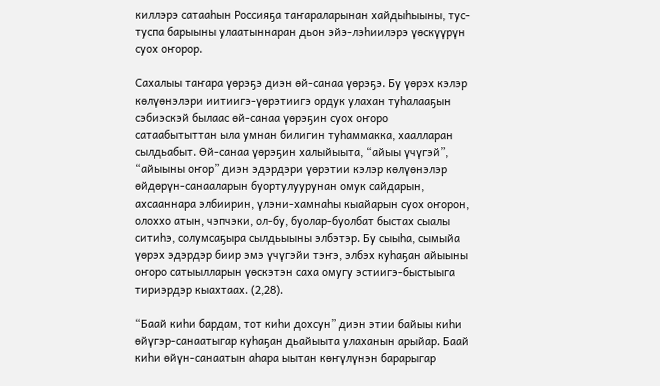киллэрэ сатааһын Россияҕа таҥараларынан хайдыһыыны, тус-туспа барыыны улаатыннаран дьон эйэ-лэһиилэрэ үөскүүрүн суох оҥорор.

Сахалыы таҥара үөрэҕэ диэн өй-санаа үөрэҕэ. Бу үөрэх кэлэр көлүөнэлэри иитиигэ-үөрэтиигэ ордук улахан туһалааҕын сэбиэскэй былаас өй-санаа үөрэҕин суох оҥоро сатаабытыттан ыла умнан билигин туһаммакка, хаалларан сылдьабыт. Өй-санаа үөрэҕин халыйыыта, “айыы үчүгэй”, “айыыны оҥор” диэн эдэрдэри үөрэтии кэлэр көлүөнэлэр өйдөрүн-санааларын буортулуурунан омук сайдарын, ахсааннара элбиирин, үлэни-хамнаһы кыайарын суох оҥорон, олоххо атын, чэпчэки, ол-бу, буолар-буолбат быстах сыалы ситиһэ, солумсаҕыра сылдьыыны элбэтэр. Бу сыыһа, сымыйа үөрэх эдэрдэр биир эмэ үчүгэйи тэҥэ, элбэх куһаҕан айыыны оҥоро сатыылларын үөскэтэн саха омугу эстиигэ-быстыыга тириэрдэр кыахтаах. (2,28).

“Баай киһи бардам, тот киһи дохсун” диэн этии байыы киһи өйүгэр-санаатыгар куһаҕан дьайыыта улаханын арыйар. Баай киһи өйүн-санаатын аһара ыытан көҥүлүнэн барарыгар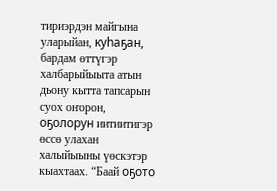тириэрдэн майгына уларыйан, куһаҕан, бардам өттүгэр халбарыйыыта атын дьону кытта тапсарын суох оҥорон, оҕолорун иитиитигэр өссө улахан халыйыыны үөскэтэр кыахтаах. “Баай оҕото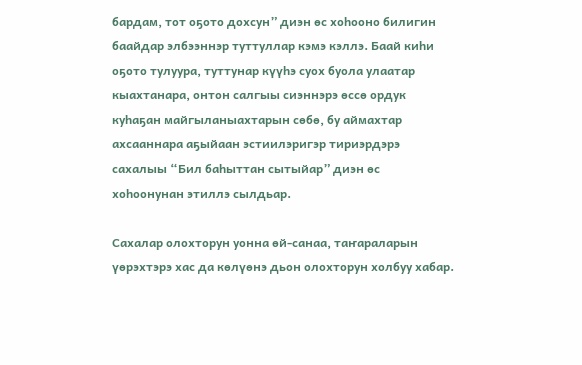бардам, тот оҕото дохсун” диэн өс хоһооно билигин баайдар элбээннэр туттуллар кэмэ кэллэ. Баай киһи оҕото тулуура, туттунар күүһэ суох буола улаатар кыахтанара, онтон салгыы сиэннэрэ өссө ордук куһаҕан майгыланыахтарын сөбө, бу аймахтар ахсааннара аҕыйаан эстиилэригэр тириэрдэрэ сахалыы “Бил баһыттан сытыйар” диэн өс хоһоонунан этиллэ сылдьар.

Сахалар олохторун уонна өй-санаа, таҥараларын үөрэхтэрэ хас да көлүөнэ дьон олохторун холбуу хабар.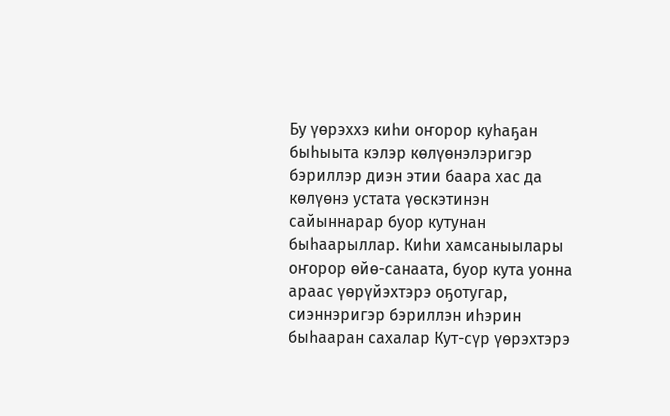Бу үөрэххэ киһи оҥорор куһаҕан быһыыта кэлэр көлүөнэлэригэр бэриллэр диэн этии баара хас да көлүөнэ устата үөскэтинэн сайыннарар буор кутунан быһаарыллар. Киһи хамсаныылары оҥорор өйө-санаата, буор кута уонна араас үөрүйэхтэрэ оҕотугар, сиэннэригэр бэриллэн иһэрин быһааран сахалар Кут-сүр үөрэхтэрэ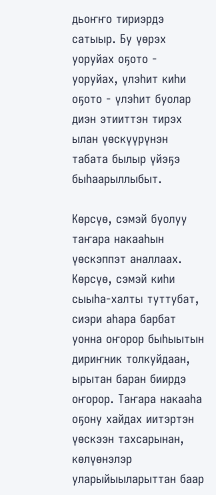дьоҥҥо тириэрдэ сатыыр. Бу үөрэх уоруйах оҕото - уоруйах, үлэһит киһи оҕото - үлэһит буолар диэн этииттэн тирэх ылан үөскүүрүнэн табата былыр үйэҕэ быһаарыллыбыт.

Көрсүө, сэмэй буолуу таҥара накааһын үөскэппэт аналлаах. Көрсүө, сэмэй киһи сыыһа-халты туттубат, сиэри аһара барбат уонна оҥорор быһыытын дириҥник толкуйдаан, ырытан баран биирдэ оҥорор. Таҥара накааһа оҕону хайдах иитэртэн үөскээн тахсарынан, көлүөнэлэр уларыйыыларыттан баар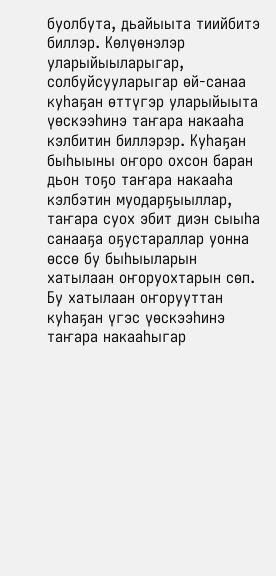буолбута, дьайыыта тиийбитэ биллэр. Көлүөнэлэр уларыйыыларыгар, солбуйсууларыгар өй-санаа куһаҕан өттүгэр уларыйыыта үөскээһинэ таҥара накааһа кэлбитин биллэрэр. Куһаҕан быһыыны оҥоро охсон баран дьон тоҕо таҥара накааһа кэлбэтин муодарҕыыллар, таҥара суох эбит диэн сыыһа санааҕа оҕустараллар уонна өссө бу быһыыларын хатылаан оҥоруохтарын сөп. Бу хатылаан оҥорууттан куһаҕан үгэс үөскээһинэ таҥара накааһыгар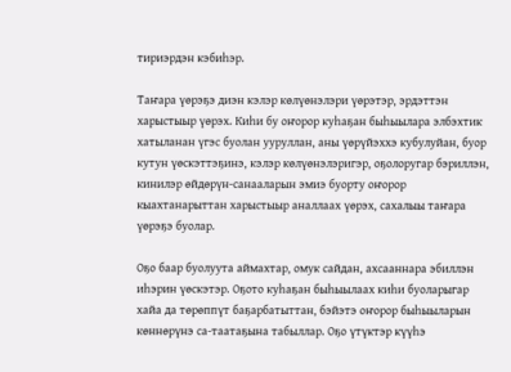тириэрдэн кэбиһэр.

Таҥара үөрэҕэ диэн кэлэр көлүөнэлэри үөрэтэр, эрдэттэн харыстыыр үөрэх. Киһи бу оҥорор куһаҕан быһыылара элбэхтик хатыланан үгэс буолан ууруллан, аны үөрүйэххэ кубулуйан, буор кутун үөскэттэҕинэ, кэлэр көлүөнэлэригэр, оҕолоругар бэриллэн, кинилэр өйдөрүн-санааларын эмиэ буорту оҥорор кыахтанарыттан харыстыыр аналлаах үөрэх, сахалыы таҥара үөрэҕэ буолар.

Оҕо баар буолуута аймахтар, омук сайдан, ахсааннара эбиллэн иһэрин үөскэтэр. Оҕото куһаҕан быһыылаах киһи буоларыгар хайа да төрөппүт баҕарбатыттан, бэйэтэ оҥорор быһыыларын көннөрүнэ са-таатаҕына табыллар. Оҕо үтүктэр күүһэ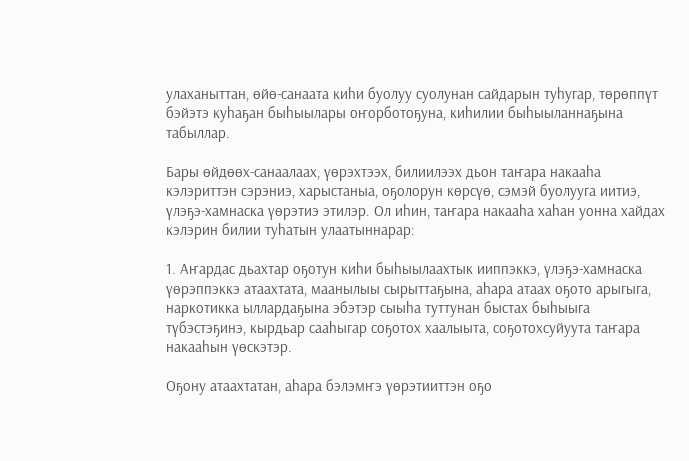улаханыттан, өйө-санаата киһи буолуу суолунан сайдарын туһугар, төрөппүт бэйэтэ куһаҕан быһыылары оҥорботоҕуна, киһилии быһыыланнаҕына табыллар.

Бары өйдөөх-санаалаах, үөрэхтээх, билиилээх дьон таҥара накааһа кэлэриттэн сэрэниэ, харыстаныа, оҕолорун көрсүө, сэмэй буолууга иитиэ, үлэҕэ-хамнаска үөрэтиэ этилэр. Ол иһин, таҥара накааһа хаһан уонна хайдах кэлэрин билии туһатын улаатыннарар:

1. Аҥардас дьахтар оҕотун киһи быһыылаахтык ииппэккэ, үлэҕэ-хамнаска үөрэппэккэ атаахтата, маанылыы сырыттаҕына, аһара атаах оҕото арыгыга, наркотикка ыллардаҕына эбэтэр сыыһа туттунан быстах быһыыга түбэстэҕинэ, кырдьар сааһыгар соҕотох хаалыыта, соҕотохсуйуута таҥара накааһын үөскэтэр.

Оҕону атаахтатан, аһара бэлэмҥэ үөрэтииттэн оҕо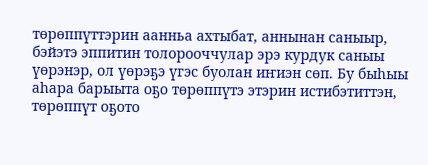төрөппүттэрин аанньа ахтыбат, аннынан саныыр, бэйэтэ эппитин толорооччулар эрэ курдук саныы үөрэнэр, ол үөрэҕэ үгэс буолан иҥиэн сөп. Бу быһыы аһара барыыта оҕо төрөппүтэ этэрин истибэтиттэн, төрөппүт оҕото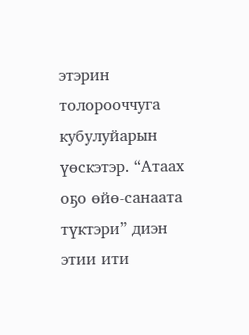этэрин толорооччуга кубулуйарын үөскэтэр. “Атаах оҕо өйө-санаата түктэри” диэн этии ити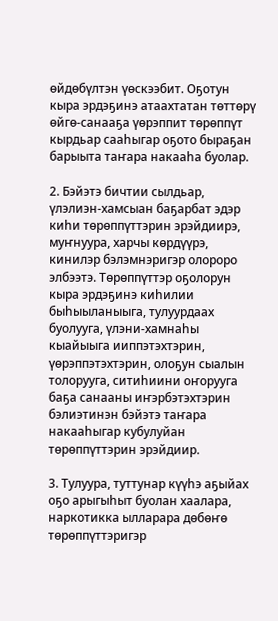өйдөбүлтэн үөскээбит. Оҕотун кыра эрдэҕинэ атаахтатан төттөрү өйгө-санааҕа үөрэппит төрөппүт кырдьар сааһыгар оҕото быраҕан барыыта таҥара накааһа буолар.

2. Бэйэтэ бичтии сылдьар, үлэлиэн-хамсыан баҕарбат эдэр киһи төрөппүттэрин эрэйдиирэ, муҥнуура, харчы көрдүүрэ, кинилэр бэлэмнэригэр олороро элбээтэ. Төрөппүттэр оҕолорун кыра эрдэҕинэ киһилии быһыыланыыга, тулуурдаах буолууга, үлэни-хамнаһы кыайыыга ииппэтэхтэрин, үөрэппэтэхтэрин, олоҕун сыалын толорууга, ситиһиини оҥорууга баҕа санааны иҥэрбэтэхтэрин бэлиэтинэн бэйэтэ таҥара накааһыгар кубулуйан төрөппүттэрин эрэйдиир.

3. Тулуура, туттунар күүһэ аҕыйах оҕо арыгыһыт буолан хаалара, наркотикка ылларара дөбөҥө төрөппүттэригэр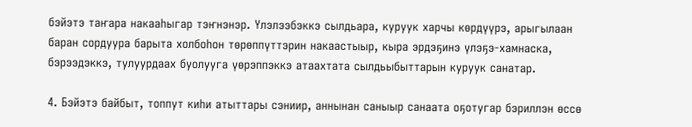бэйэтэ таҥара накааһыгар тэҥнэнэр. Үлэлээбэккэ сылдьара, куруук харчы көрдүүрэ, арыгылаан баран сордуура барыта холбоһон төрөппүттэрин накаастыыр, кыра эрдэҕинэ үлэҕэ-хамнаска, бэрээдэккэ, тулуурдаах буолууга үөрэппэккэ атаахтата сылдьыбыттарын куруук санатар.

4. Бэйэтэ байбыт, топпут киһи атыттары сэниир, аннынан саныыр санаата оҕотугар бэриллэн өссө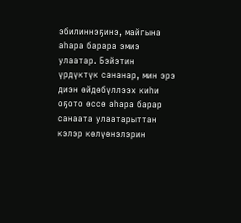эбилиннэҕинэ, майгына аһара барара эмиэ улаатар. Бэйэтин үрдүктүк сананар, мин эрэ диэн өйдөбүллээх киһи оҕото өссө аһара барар санаата улаатарыттан кэлэр көлүөнэлэрин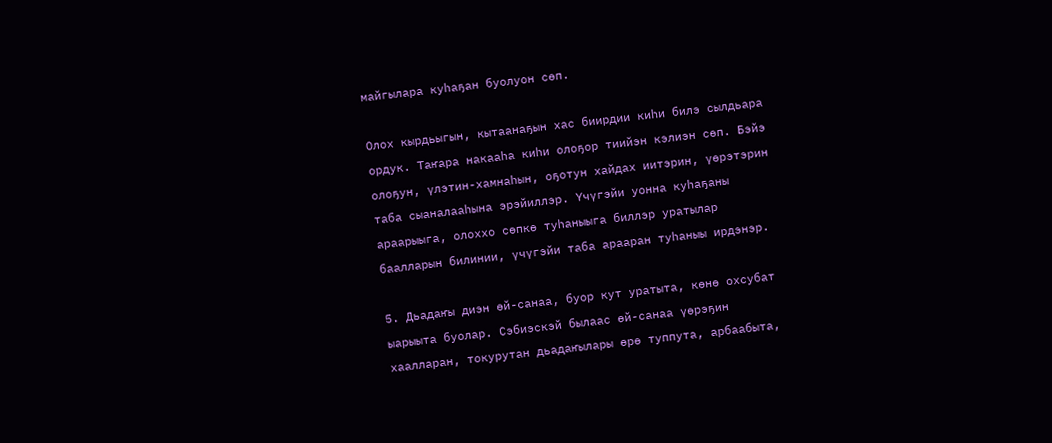майгылара куһаҕан буолуон сөп.

Олох кырдьыгын, кытаанаҕын хас биирдии киһи билэ сылдьара ордук. Таҥара накааһа киһи олоҕор тиийэн кэлиэн сөп. Бэйэ олоҕун, үлэтин-хамнаһын, оҕотун хайдах иитэрин, үөрэтэрин таба сыаналааһына эрэйиллэр. Үчүгэйи уонна куһаҕаны араарыыга, олоххо сөпкө туһаныыга биллэр уратылар баалларын билинии, үчүгэйи таба арааран туһаныы ирдэнэр.

5. Дьадаҥы диэн өй-санаа, буор кут уратыта, көнө охсубат ыарыыта буолар. Сэбиэскэй былаас өй-санаа үөрэҕин хаалларан, токурутан дьадаҥылары өрө туппута, арбаабыта,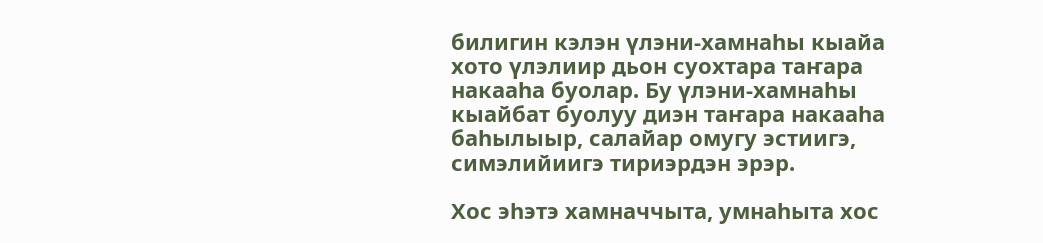билигин кэлэн үлэни-хамнаһы кыайа хото үлэлиир дьон суохтара таҥара накааһа буолар. Бу үлэни-хамнаһы кыайбат буолуу диэн таҥара накааһа баһылыыр, салайар омугу эстиигэ, симэлийиигэ тириэрдэн эрэр.

Хос эһэтэ хамначчыта, умнаһыта хос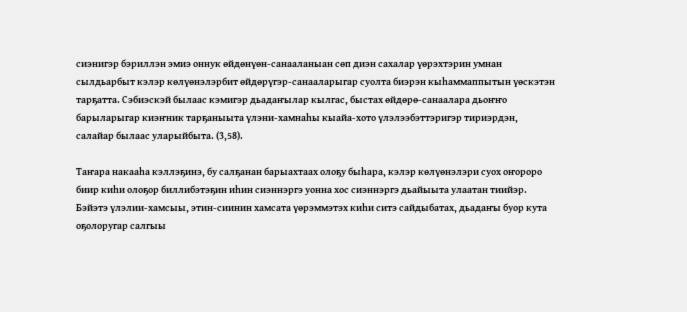сиэнигэр бэриллэн эмиэ оннук өйдөнүөн-санааланыан сөп диэн сахалар үөрэхтэрин умнан сылдьарбыт кэлэр көлүөнэлэрбит өйдөрүгэр-санааларыгар суолта биэрэн кыһаммаппытын үөскэтэн тарҕатта. Сэбиэскэй былаас кэмигэр дьадаҥылар кылгас, быстах өйдөрө-санаалара дьоҥҥо барыларыгар киэҥник тарҕаныыта үлэни-хамнаһы кыайа-хото үлэлээбэттэригэр тириэрдэн, салайар былаас уларыйбыта. (3,58).

Таҥара накааһа кэллэҕинэ, бу салҕанан барыахтаах олоҕу быһара, кэлэр көлүөнэлэри суох оҥороро биир киһи олоҕор биллибэтэҕин иһин сиэннэргэ уонна хос сиэннэргэ дьайыыта улаатан тиийэр. Бэйэтэ үлэлии-хамсыы, этин-сиинин хамсата үөрэммэтэх киһи ситэ сайдыбатах, дьадаҥы буор кута оҕолоругар салгыы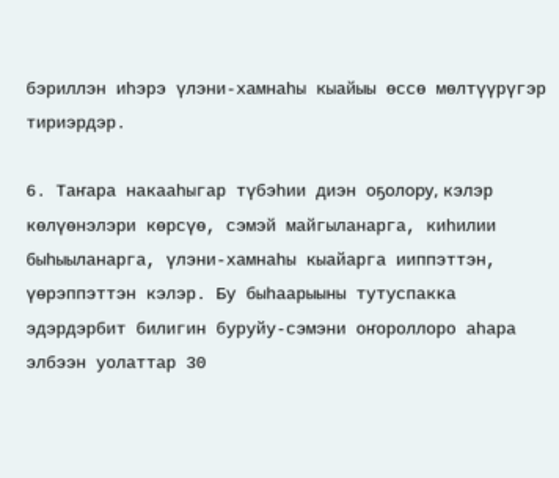бэриллэн иһэрэ үлэни-хамнаһы кыайыы өссө мөлтүүрүгэр тириэрдэр.

6. Таҥара накааһыгар түбэһии диэн оҕолору, кэлэр көлүөнэлэри көрсүө, сэмэй майгыланарга, киһилии быһыыланарга, үлэни-хамнаһы кыайарга ииппэттэн, үөрэппэттэн кэлэр. Бу быһаарыыны тутуспакка эдэрдэрбит билигин буруйу-сэмэни оҥороллоро аһара элбээн уолаттар 30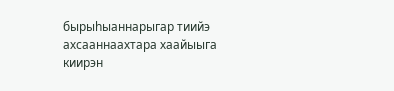бырыһыаннарыгар тиийэ ахсааннаахтара хаайыыга киирэн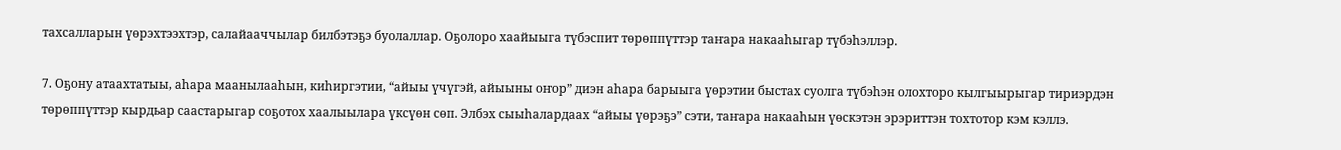тахсалларын үөрэхтээхтэр, салайааччылар билбэтэҕэ буолаллар. Оҕолоро хаайыыга түбэспит төрөппүттэр таҥара накааһыгар түбэһэллэр.

7. Оҕону атаахтатыы, аһара маанылааһын, киһиргэтии, “айыы үчүгэй, айыыны оҥор” диэн аһара барыыга үөрэтии быстах суолга түбэһэн олохторо кылгыырыгар тириэрдэн төрөппүттэр кырдьар саастарыгар соҕотох хаалыылара үксүөн сөп. Элбэх сыыһалардаах “айыы үөрэҕэ” сэти, таҥара накааһын үөскэтэн эрэриттэн тохтотор кэм кэллэ.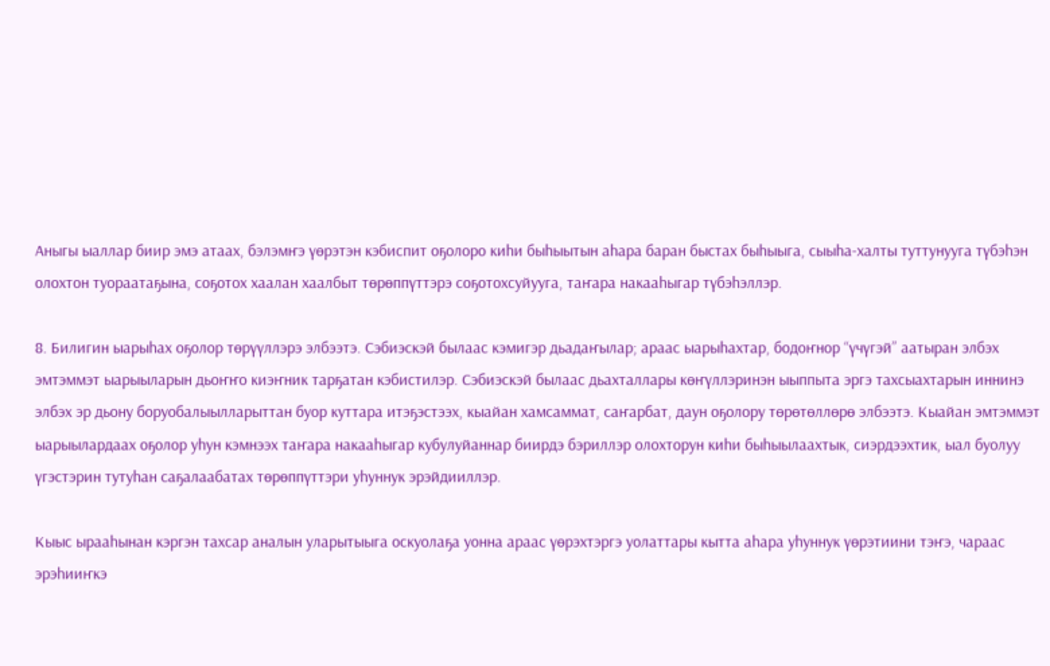Аныгы ыаллар биир эмэ атаах, бэлэмҥэ үөрэтэн кэбиспит оҕолоро киһи быһыытын аһара баран быстах быһыыга, сыыһа-халты туттунууга түбэһэн олохтон туораатаҕына, соҕотох хаалан хаалбыт төрөппүттэрэ соҕотохсуйууга, таҥара накааһыгар түбэһэллэр.

8. Билигин ыарыһах оҕолор төрүүллэрэ элбээтэ. Сэбиэскэй былаас кэмигэр дьадаҥылар; араас ыарыһахтар, бодоҥнор “үчүгэй” аатыран элбэх эмтэммэт ыарыыларын дьоҥҥо киэҥник тарҕатан кэбистилэр. Сэбиэскэй былаас дьахталлары көҥүллэринэн ыыппыта эргэ тахсыахтарын иннинэ элбэх эр дьону боруобалыылларыттан буор куттара итэҕэстээх, кыайан хамсаммат, саҥарбат, даун оҕолору төрөтөллөрө элбээтэ. Кыайан эмтэммэт ыарыылардаах оҕолор уһун кэмнээх таҥара накааһыгар кубулуйаннар биирдэ бэриллэр олохторун киһи быһыылаахтык, сиэрдээхтик, ыал буолуу үгэстэрин тутуһан саҕалаабатах төрөппүттэри уһуннук эрэйдииллэр.

Кыыс ырааһынан кэргэн тахсар аналын уларытыыга оскуолаҕа уонна араас үөрэхтэргэ уолаттары кытта аһара уһуннук үөрэтиини тэҥэ, чараас эрэһииҥкэ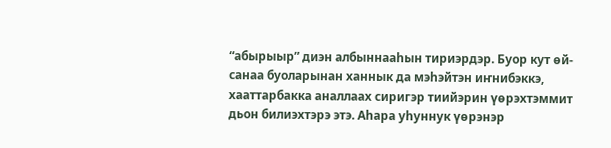“абырыыр” диэн албыннааһын тириэрдэр. Буор кут өй-санаа буоларынан ханнык да мэһэйтэн иҥнибэккэ, хааттарбакка аналлаах сиригэр тиийэрин үөрэхтэммит дьон билиэхтэрэ этэ. Аһара уһуннук үөрэнэр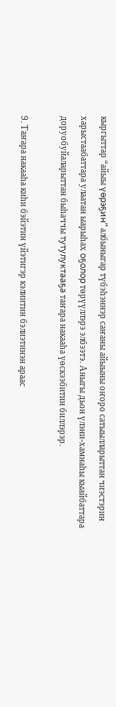кыргыттар “айыы үөрэҕин” албыныгар түбэһэннэр саҥаны айыыны оҥоро сатыылларыттан чиэстэрин харыстаабаттара улаатан ыарыһах оҕолор төрүүллэрэ элбээтэ. Аныгы дьон үлэни-хамнаһы кыайбаттара доруобуйаларыттан быһаччы тутулуктааҕа таҥара накааһа үөскээбитин биллэрэр.

9. Таҥара накааһа киһи бэйэтин үйэтигэр кэлиитин бэлиэтинэн араас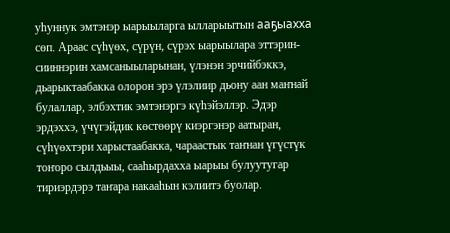уһуннук эмтэнэр ыарыыларга ылларыытын ааҕыахха сөп. Араас сүһүөх, сүрүн, сүрэх ыарыылара эттэрин-сииннэрин хамсаныыларынан, үлэнэн эрчийбэккэ, дьарыктаабакка олорон эрэ үлэлиир дьону аан маҥнай булаллар, элбэхтик эмтэнэргэ күһэйэллэр. Эдэр эрдэххэ, үчүгэйдик көстөөрү киэргэнэр аатыран, сүһүөхтэри харыстаабакка, чараастык таҥнан үгүстүк тоҥоро сылдьыы, сааһырдахха ыарыы булуутугар тириэрдэрэ таҥара накааһын кэлиитэ буолар.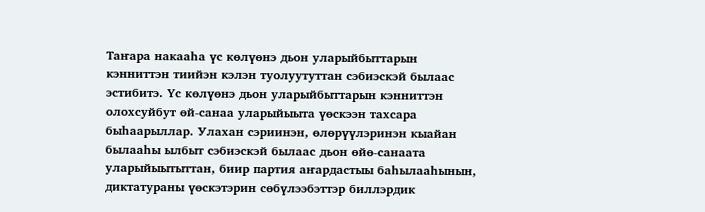Таҥара накааһа үс көлүөнэ дьон уларыйбыттарын кэнниттэн тиийэн кэлэн туолуутуттан сэбиэскэй былаас эстибитэ. Үс көлүөнэ дьон уларыйбыттарын кэнниттэн олохсуйбут өй-санаа уларыйыыта үөскээн тахсара быһаарыллар. Улахан сэриинэн, өлөрүүлэринэн кыайан былааһы ылбыт сэбиэскэй былаас дьон өйө-санаата уларыйыытыттан, биир партия аҥардастыы баһылааһынын, диктатураны үөскэтэрин сөбүлээбэттэр биллэрдик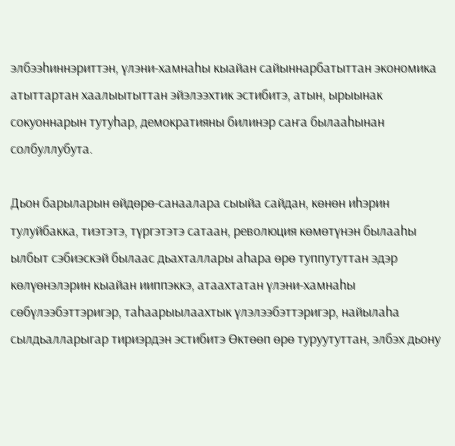элбээһиннэриттэн, үлэни-хамнаһы кыайан сайыннарбатыттан экономика атыттартан хаалыытыттан эйэлээхтик эстибитэ, атын, ырыынак сокуоннарын тутуһар, демократияны билинэр саҥа былааһынан солбуллубута.

Дьон барыларын өйдөрө-санаалара сыыйа сайдан, көнөн иһэрин тулуйбакка, тиэтэтэ, түргэтэтэ сатаан, революция көмөтүнэн былааһы ылбыт сэбиэскэй былаас дьахталлары аһара өрө туппутуттан эдэр көлүөнэлэрин кыайан ииппэккэ, атаахтатан үлэни-хамнаһы сөбүлээбэттэригэр, таһаарыылаахтык үлэлээбэттэригэр, найылаһа сылдьалларыгар тириэрдэн эстибитэ Өктөөп өрө туруутуттан, элбэх дьону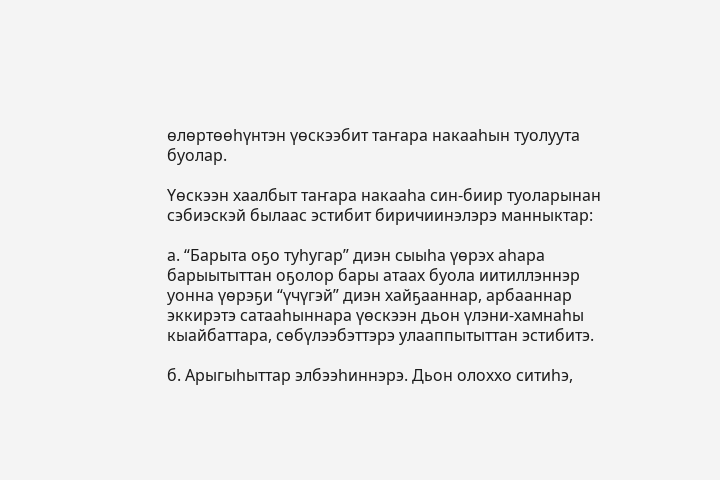өлөртөөһүнтэн үөскээбит таҥара накааһын туолуута буолар.

Үөскээн хаалбыт таҥара накааһа син-биир туоларынан сэбиэскэй былаас эстибит биричиинэлэрэ манныктар:

а. “Барыта оҕо туһугар” диэн сыыһа үөрэх аһара барыытыттан оҕолор бары атаах буола иитиллэннэр уонна үөрэҕи “үчүгэй” диэн хайҕааннар, арбааннар эккирэтэ сатааһыннара үөскээн дьон үлэни-хамнаһы кыайбаттара, сөбүлээбэттэрэ улааппытыттан эстибитэ.

б. Арыгыһыттар элбээһиннэрэ. Дьон олоххо ситиһэ,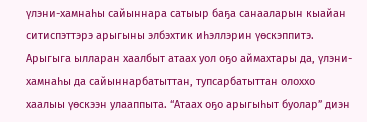үлэни-хамнаһы сайыннара сатыыр баҕа санааларын кыайан ситиспэттэрэ арыгыны элбэхтик иһэллэрин үөскэппитэ. Арыгыга ылларан хаалбыт атаах уол оҕо аймахтары да, үлэни-хамнаһы да сайыннарбатыттан, тупсарбатыттан олоххо хаалыы үөскээн улааппыта. “Атаах оҕо арыгыһыт буолар” диэн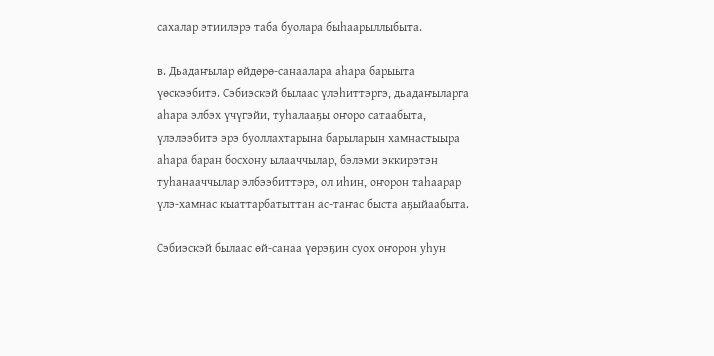сахалар этиилэрэ таба буолара быһаарыллыбыта.

в. Дьадаҥылар өйдөрө-санаалара аһара барыыта үөскээбитэ. Сэбиэскэй былаас үлэһиттэргэ, дьадаҥыларга аһара элбэх үчүгэйи, туһалааҕы оҥоро сатаабыта, үлэлээбитэ эрэ буоллахтарына барыларын хамнастыыра аһара баран босхону ылааччылар, бэлэми эккирэтэн туһанааччылар элбээбиттэрэ, ол иһин, оҥорон таһаарар үлэ-хамнас кыаттарбатыттан ас-таҥас быста аҕыйаабыта.

Сэбиэскэй былаас өй-санаа үөрэҕин суох оҥорон уһун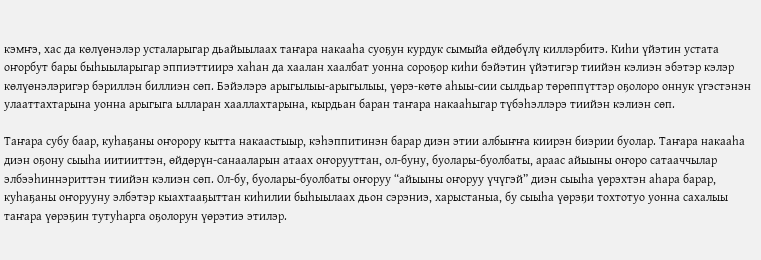кэмҥэ, хас да көлүөнэлэр усталарыгар дьайыылаах таҥара накааһа суоҕун курдук сымыйа өйдөбүлү киллэрбитэ. Киһи үйэтин устата оҥорбут бары быһыыларыгар эппиэттиирэ хаһан да хаалан хаалбат уонна сороҕор киһи бэйэтин үйэтигэр тиийэн кэлиэн эбэтэр кэлэр көлүөнэлэригэр бэриллэн биллиэн сөп. Бэйэлэрэ арыгылыы-арыгылыы, үөрэ-көтө аһыы-сии сылдьар төрөппүттэр оҕолоро оннук үгэстэнэн улааттахтарына уонна арыгыга ылларан хааллахтарына, кырдьан баран таҥара накааһыгар түбэһэллэрэ тиийэн кэлиэн сөп.

Таҥара субу баар, куһаҕаны оҥорору кытта накаастыыр, кэһэппитинэн барар диэн этии албыҥҥа киирэн биэрии буолар. Таҥара накааһа диэн оҕону сыыһа иитииттэн, өйдөрүн-санааларын атаах оҥорууттан, ол-буну, буолары-буолбаты, араас айыыны оҥоро сатааччылар элбээһиннэриттэн тиийэн кэлиэн сөп. Ол-бу, буолары-буолбаты оҥоруу “айыыны оҥоруу үчүгэй” диэн сыыһа үөрэхтэн аһара барар, куһаҕаны оҥорууну элбэтэр кыахтааҕыттан киһилии быһыылаах дьон сэрэниэ, харыстаныа, бу сыыһа үөрэҕи тохтотуо уонна сахалыы таҥара үөрэҕин тутуһарга оҕолорун үөрэтиэ этилэр.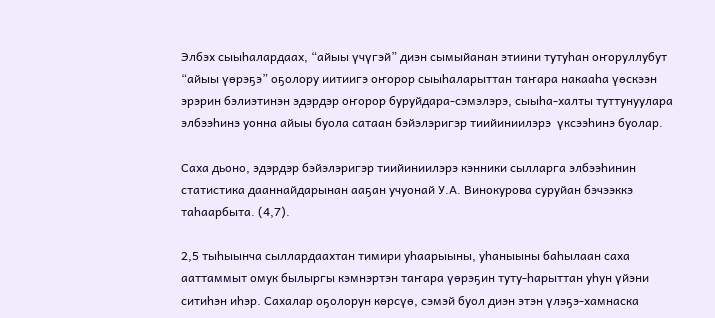Элбэх сыыһалардаах, “айыы үчүгэй” диэн сымыйанан этиини тутуһан оҥоруллубут “айыы үөрэҕэ” оҕолору иитиигэ оҥорор сыыһаларыттан таҥара накааһа үөскээн эрэрин бэлиэтинэн эдэрдэр оҥорор буруйдара-сэмэлэрэ, сыыһа-халты туттунуулара элбээһинэ уонна айыы буола сатаан бэйэлэригэр тиийиниилэрэ  үксээһинэ буолар.

Саха дьоно, эдэрдэр бэйэлэригэр тиийиниилэрэ кэнники сылларга элбээһинин статистика дааннайдарынан ааҕан учуонай У.А. Винокурова суруйан бэчээккэ таһаарбыта. (4,7).

2,5 тыһыынча сыллардаахтан тимири уһаарыыны, уһаныыны баһылаан саха ааттаммыт омук былыргы кэмнэртэн таҥара үөрэҕин туту-һарыттан уһун үйэни ситиһэн иһэр. Сахалар оҕолорун көрсүө, сэмэй буол диэн этэн үлэҕэ-хамнаска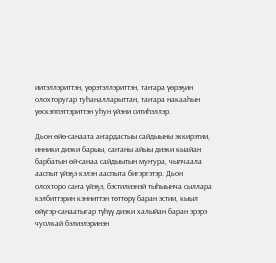иитэллэриттэн, үөрэтэллэриттэн, таҥара үөрэҕин олохторугар туһаналларыттан, таҥара накааһын үөскэппэттэриттэн уһун үйэни ситиһэллэр.

Дьон өйө-санаата аҥардастыы сайдыыны эккирэтии, инники диэки барыы, саҥаны айыы диэки кыайан барбатын өй-санаа сайдыытын муҥура, чыпчаала ааспыт үйэҕэ кэлэн ааспыта бигэргэтэр. Дьон олохторо саҥа үйэҕэ, бэстилиэнэй тыһыынча сыллара кэлбиттэрин кэнниттэн төттөрү баран эстии, кыыл өйүгэр-санаатыгар түһүү диэки халыйан баран эрэрэ чуолкай бэлиэлэринэн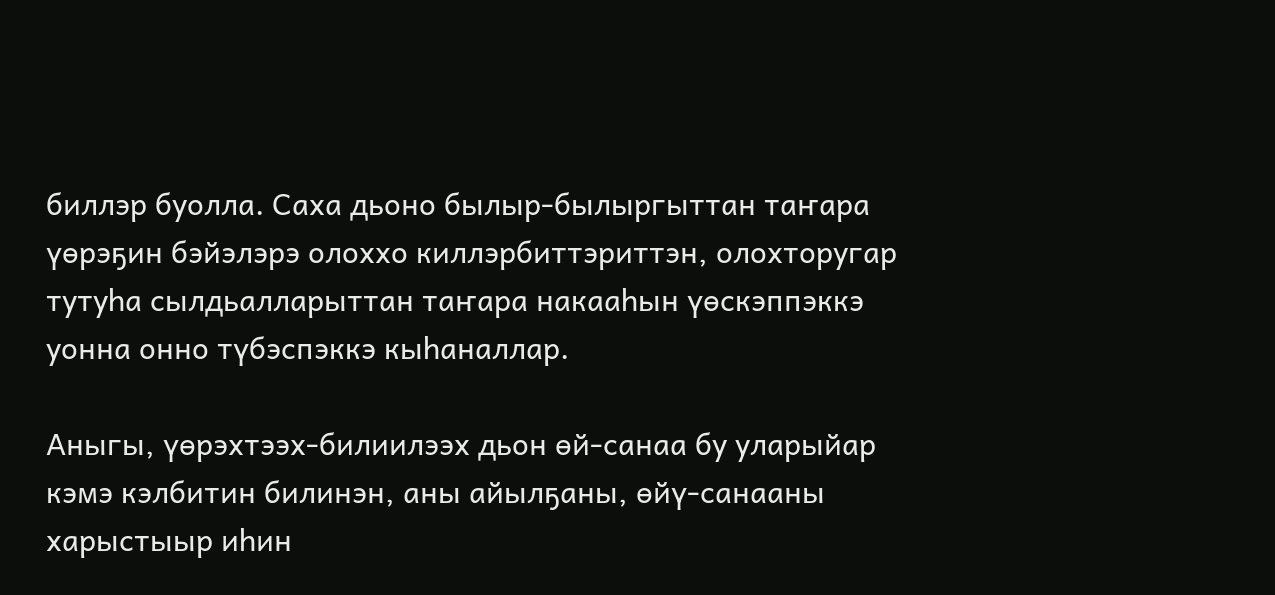биллэр буолла. Саха дьоно былыр-былыргыттан таҥара үөрэҕин бэйэлэрэ олоххо киллэрбиттэриттэн, олохторугар тутуһа сылдьалларыттан таҥара накааһын үөскэппэккэ уонна онно түбэспэккэ кыһаналлар.

Аныгы, үөрэхтээх-билиилээх дьон өй-санаа бу уларыйар кэмэ кэлбитин билинэн, аны айылҕаны, өйү-санааны харыстыыр иһин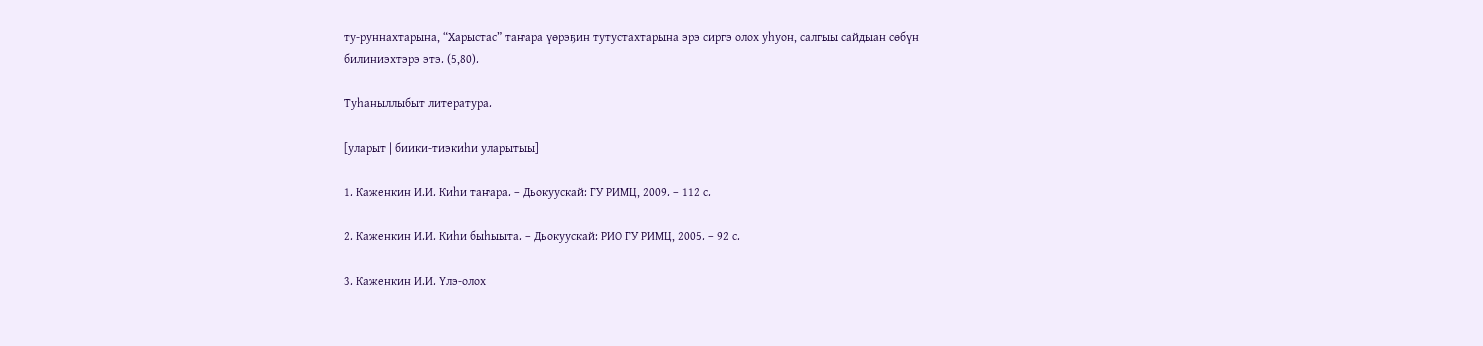ту-руннахтарына, “Харыстас” таҥара үөрэҕин тутустахтарына эрэ сиргэ олох уһуон, салгыы сайдыан сөбүн билиниэхтэрэ этэ. (5,80).

Туһаныллыбыт литература.

[уларыт | биики-тиэкиһи уларытыы]

1. Каженкин И.И. Киһи таҥара. – Дьокуускай: ГУ РИМЦ, 2009. – 112 с.

2. Каженкин И.И. Киһи быһыыта. – Дьокуускай: РИО ГУ РИМЦ, 2005. – 92 с.

3. Каженкин И.И. Үлэ-олох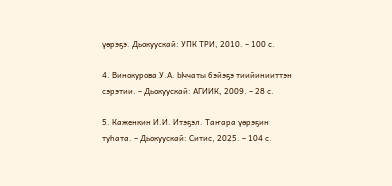үөрэҕэ. Дьокуускай: УПК ТРИ, 2010. – 100 с.

4. Винокурова У.А. Ыччаты бэйэҕэ тиийинииттэн сэрэтии. – Дьокуускай: АГИИК, 2009. – 28 с.

5. Каженкин И.И. Итэҕэл. Таҥара үөрэҕин туһата. – Дьокуускай: Ситис, 2025. – 104 с.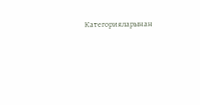Категорияларынан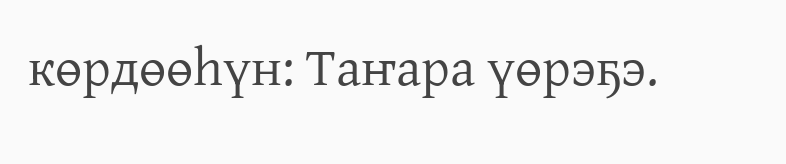көрдөөһүн: Таҥара үөрэҕэ.